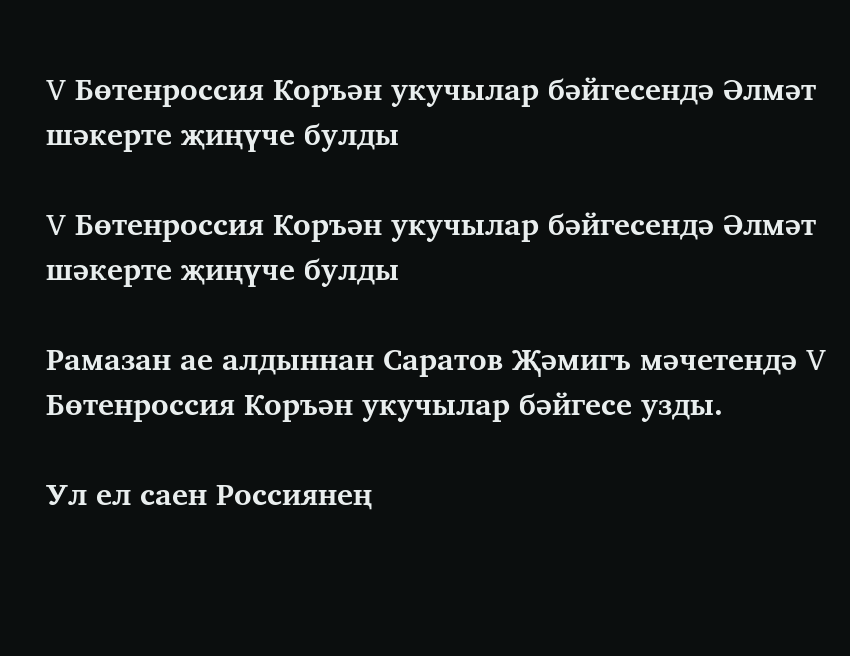V Бөтенроссия Коръән укучылар бәйгесендә Әлмәт шәкерте җиңүче булды

V Бөтенроссия Коръән укучылар бәйгесендә Әлмәт шәкерте җиңүче булды

Рамазан ае алдыннан Саратов Җәмигъ мәчетендә V Бөтенроссия Коръән укучылар бәйгесе узды.

Ул ел саен Россиянең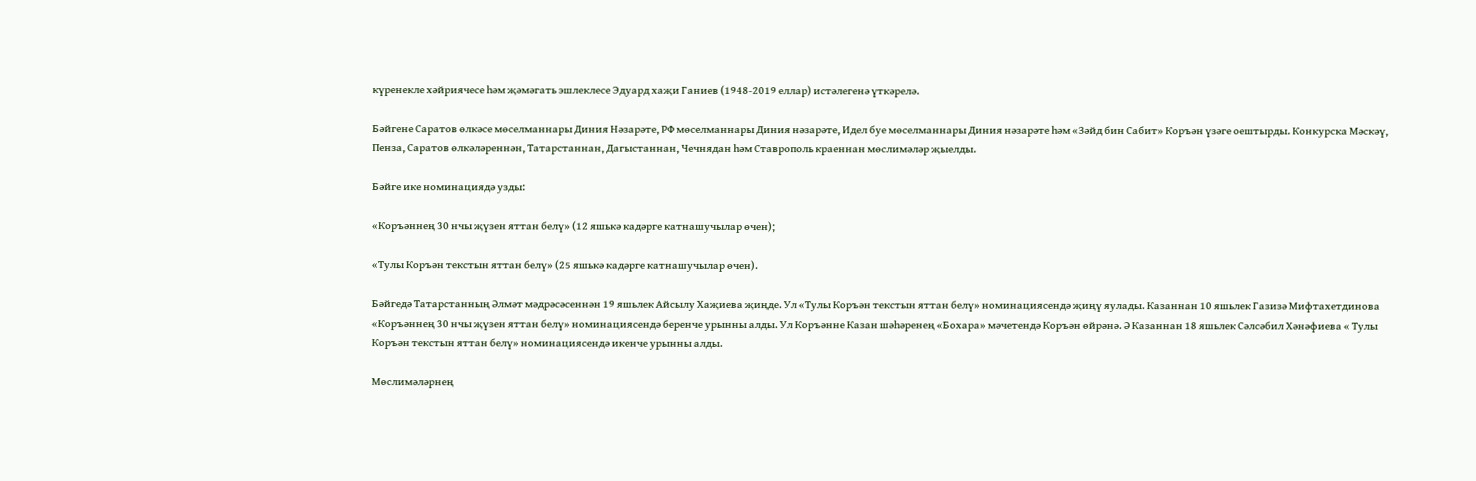күренекле хәйриячесе һәм җәмәгать эшлеклесе Эдуард хаҗи Ганиев (1948-2019 еллар) истәлегенә үткәрелә.

Бәйгене Саратов өлкәсе мөселманнары Диния Нәзарәте, РФ мөселманнары Диния нәзарәте, Идел буе мөселманнары Диния нәзарәте һәм «Зәйд бин Сабит» Коръән үзәге оештырды. Конкурска Мәскәү, Пенза, Саратов өлкәләреннән, Татарстаннан, Дагыстаннан, Чечнядан һәм Ставрополь краеннан мөслимәләр җыелды.

Бәйге ике номинациядә узды:

«Коръәннең 30 нчы җүзен яттан белү» (12 яшькә кадәрге катнашучылар өчен);

«Тулы Коръән текстын яттан белү» (25 яшькә кадәрге катнашучылар өчен).

Бәйгедә Татарстанның Әлмәт мәдрәсәсеннән 19 яшьлек Айсылу Хаҗиева җиңде. Ул «Тулы Коръән текстын яттан белү» номинациясендә җиңү яулады. Казаннан 10 яшьлек Газизә Мифтахетдинова «Коръәннең 30 нчы җүзен яттан белү» номинациясендә беренче урынны алды. Ул Коръәнне Казан шәһәренең «Бохара» мәчетендә Коръән өйрәнә. Ә Казаннан 18 яшьлек Сәлсәбил Хәнәфиева « Тулы Коръән текстын яттан белү» номинациясендә икенче урынны алды.

Мөслимәләрнең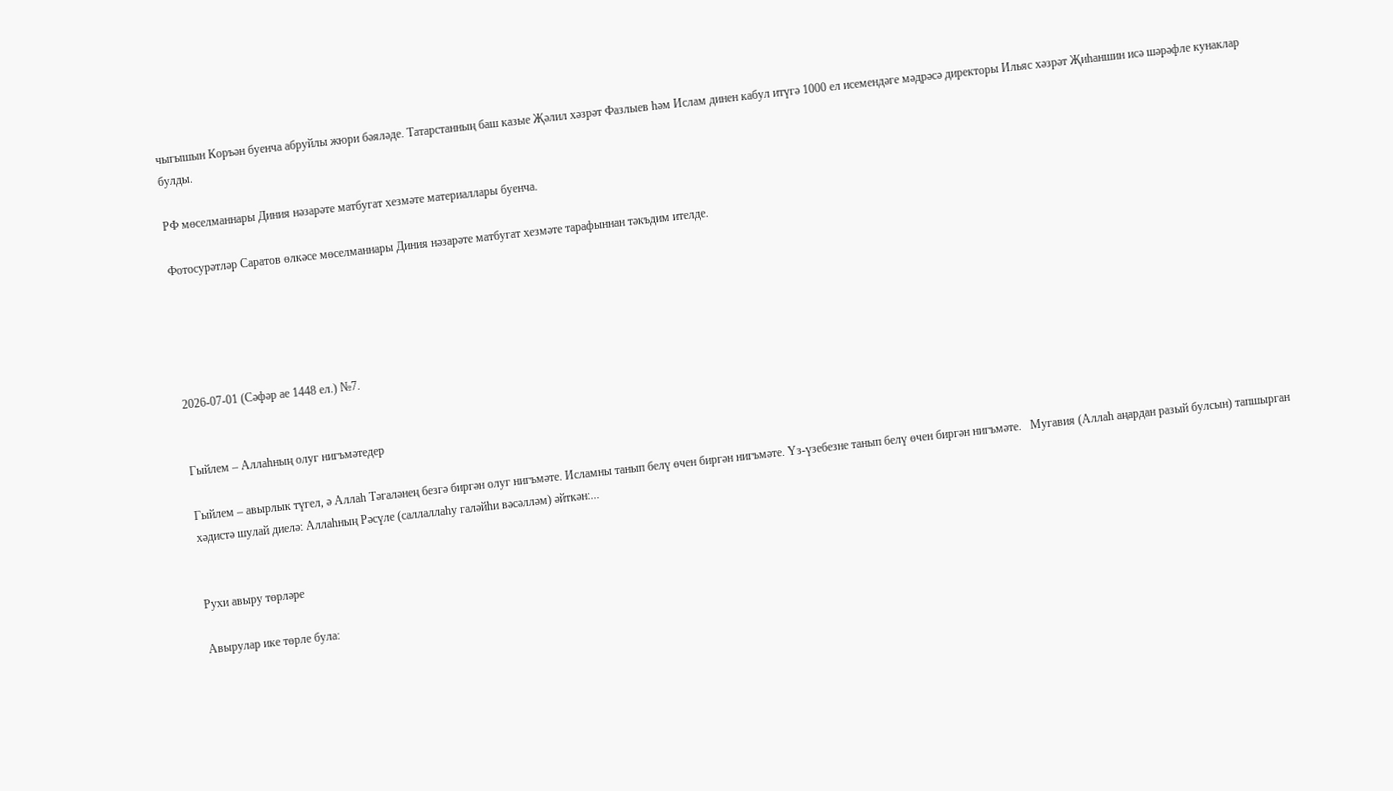чыгышын Коръән буенча абруйлы жюри бәяләде. Татарстанның баш казые Җәлил хәзрәт Фазлыев һәм Ислам динен кабул итүгә 1000 ел исемендәге мәдрәсә директоры Ильяс хәзрәт Җиһаншин исә шәрәфле кунаклар булды.

РФ мөселманнары Диния нәзарәте матбугат хезмәте материаллары буенча.

Фотосурәтләр Саратов өлкәсе мөселманнары Диния нәзарәте матбугат хезмәте тарафыннан тәкъдим ителде.





2026-07-01 (Сәфәр ае 1448 ел.) №7.


Гыйлем – Аллаһның олуг нигъмәтедер

Гыйлем – авырлык түгел, ә Аллаһ Тәгаләнең безгә биргән олуг нигъмәте. Исламны танып белү өчен биргән нигъмәте. Үз-үзебезне танып белү өчен биргән нигъмәте.   Мугавия (Аллаһ аңардан разый булсын) тапшырган хәдистә шулай диелә: Аллаһның Рәсүле (саллаллаһу галәйһи вәсәлләм) әйткән:...


Рухи авыру төрләре

Авырулар ике төрле була: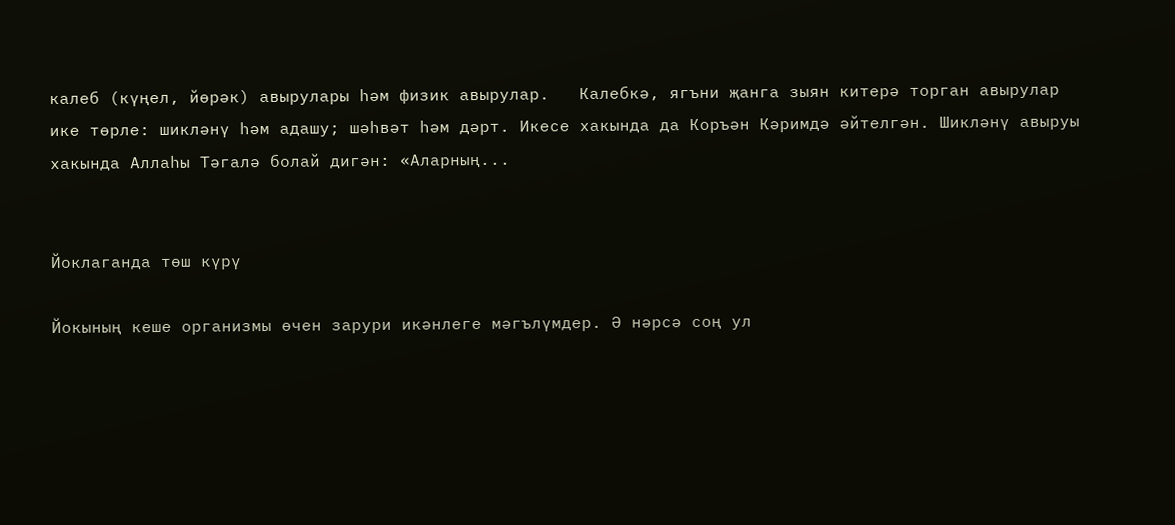калеб (күңел, йөрәк) авырулары һәм физик авырулар.   Калебкә, ягъни җанга зыян китерә торган авырулар ике төрле: шикләнү һәм адашу; шәһвәт һәм дәрт. Икесе хакында да Коръән Кәримдә әйтелгән. Шикләнү авыруы хакында Аллаһы Тәгалә болай дигән: «Аларның...


Йоклаганда төш күрү

Йокының кеше организмы өчен зарури икәнлеге мәгълүмдер. Ә нәрсә соң ул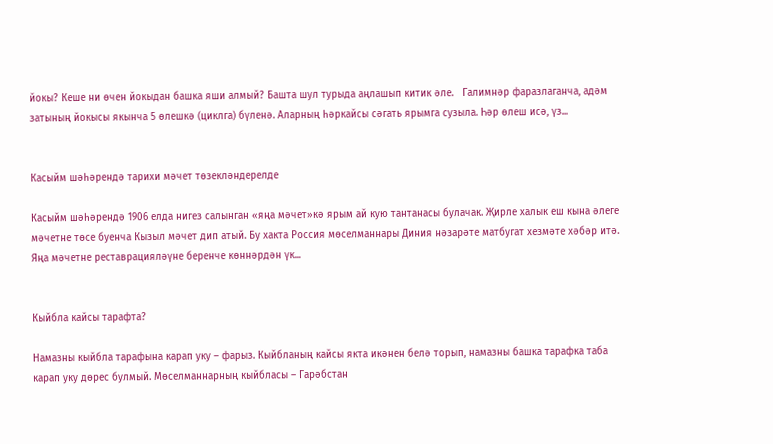йокы? Кеше ни өчен йокыдан башка яши алмый? Башта шул турыда аңлашып китик әле.   Галимнәр фаразлаганча, адәм затының йокысы якынча 5 өлешкә (циклга) бүленә. Аларның һәркайсы сәгать ярымга сузыла. Һәр өлеш исә, үз...


Касыйм шәһәрендә тарихи мәчет төзекләндерелде

Касыйм шәһәрендә 1906 елда нигез салынган «яңа мәчет»кә ярым ай кую тантанасы булачак. Җирле халык еш кына әлеге мәчетне төсе буенча Кызыл мәчет дип атый. Бу хакта Россия мөселманнары Диния нәзарәте матбугат хезмәте хәбәр итә. Яңа мәчетне реставрацияләүне беренче көннәрдән үк...


Кыйбла кайсы тарафта?

Намазны кыйбла тарафына карап уку – фарыз. Кыйбланың кайсы якта икәнен белә торып, намазны башка тарафка таба карап уку дөрес булмый. Мөселманнарның кыйбласы – Гарәбстан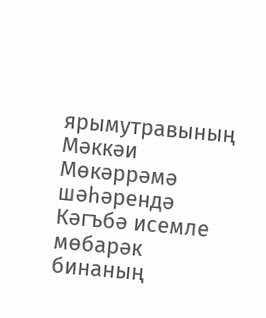ярымутравының Мәккәи Мөкәррәмә шәһәрендә Кәгъбә исемле мөбарәк бинаның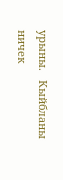урыны.   Кыйбланы ничек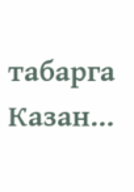табарга Казан...